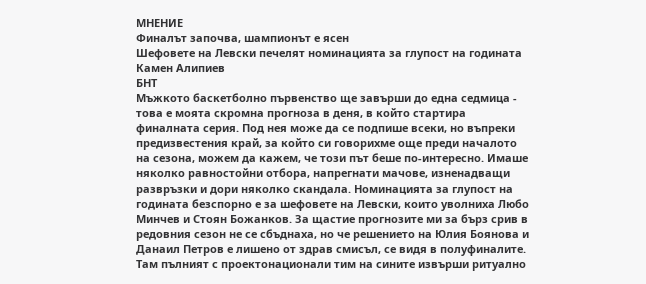МНЕНИЕ
Финалът започва, шампионът е ясен
Шефовете на Левски печелят номинацията за глупост на годината
Камен Алипиев
БНТ
Мъжкото баскетболно първенство ще завърши до една седмица - това е моята скромна прогноза в деня, в който стартира финалната серия. Под нея може да се подпише всеки, но въпреки предизвестения край, за който си говорихме още преди началото на сезона, можем да кажем, че този път беше по-интересно. Имаше няколко равностойни отбора, напрегнати мачове, изненадващи развръзки и дори няколко скандала. Номинацията за глупост на годината безспорно е за шефовете на Левски, които уволниха Любо Минчев и Стоян Божанков. За щастие прогнозите ми за бърз срив в редовния сезон не се сбъднаха, но че решението на Юлия Боянова и Данаил Петров е лишено от здрав смисъл, се видя в полуфиналите. Там пълният с проектонационали тим на сините извърши ритуално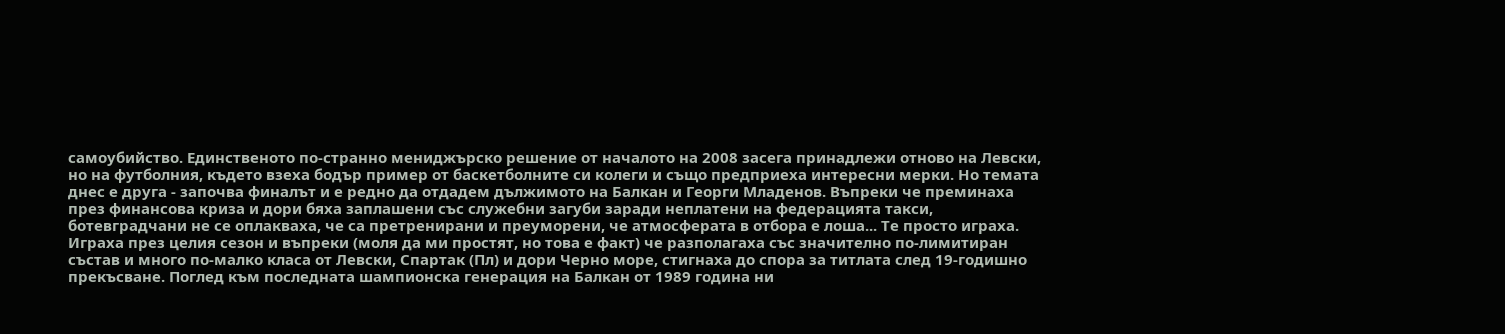самоубийство. Единственото по-странно мениджърско решение от началото на 2008 засега принадлежи отново на Левски, но на футболния, където взеха бодър пример от баскетболните си колеги и също предприеха интересни мерки. Но темата днес е друга - започва финалът и е редно да отдадем дължимото на Балкан и Георги Младенов. Въпреки че преминаха през финансова криза и дори бяха заплашени със служебни загуби заради неплатени на федерацията такси, ботевградчани не се оплакваха, че са претренирани и преуморени, че атмосферата в отбора е лоша... Те просто играха. Играха през целия сезон и въпреки (моля да ми простят, но това е факт) че разполагаха със значително по-лимитиран състав и много по-малко класа от Левски, Спартак (Пл) и дори Черно море, стигнаха до спора за титлата след 19-годишно прекъсване. Поглед към последната шампионска генерация на Балкан от 1989 година ни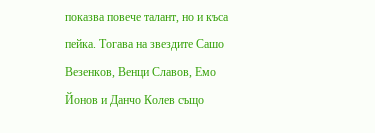показва повече талант, но и къса пейка. Тогава на звездите Сашо Везенков, Венци Славов, Емо Йонов и Данчо Колев също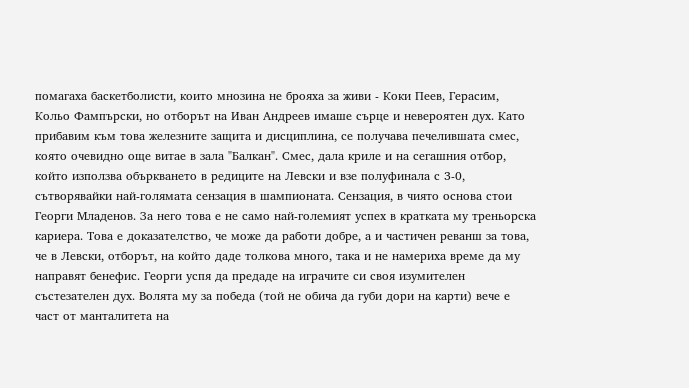помагаха баскетболисти, които мнозина не брояха за живи - Коки Пеев, Герасим, Кольо Фампърски, но отборът на Иван Андреев имаше сърце и невероятен дух. Като прибавим към това железните защита и дисциплина, се получава печелившата смес, която очевидно още витае в зала "Балкан". Смес, дала криле и на сегашния отбор, който използва объркването в редиците на Левски и взе полуфинала с 3-0, сътворявайки най-голямата сензация в шампионата. Сензация, в чиято основа стои Георги Младенов. За него това е не само най-големият успех в кратката му треньорска кариера. Това е доказателство, че може да работи добре, а и частичен реванш за това, че в Левски, отборът, на който даде толкова много, така и не намериха време да му направят бенефис. Георги успя да предаде на играчите си своя изумителен състезателен дух. Волята му за победа (той не обича да губи дори на карти) вече е част от манталитета на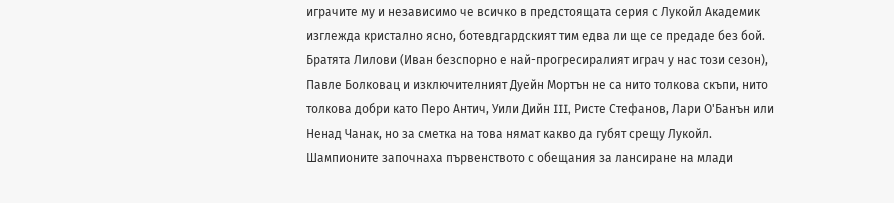играчите му и независимо че всичко в предстоящата серия с Лукойл Академик изглежда кристално ясно, ботевдгардският тим едва ли ще се предаде без бой. Братята Лилови (Иван безспорно е най-прогресиралият играч у нас този сезон), Павле Болковац и изключителният Дуейн Мортън не са нито толкова скъпи, нито толкова добри като Перо Антич, Уили Дийн III, Ристе Стефанов, Лари О'Банън или Ненад Чанак, но за сметка на това нямат какво да губят срещу Лукойл. Шампионите започнаха първенството с обещания за лансиране на млади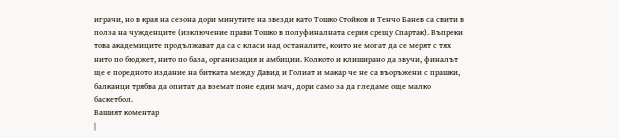играчи, но в края на сезона дори минутите на звезди като Тошко Стойков и Тенчо Банев са свити в полза на чужденците (изключение прави Тошко в полуфиналната серия срещу Спартак). Въпреки това академиците продължават да са с класи над останалите, които не могат да се мерят с тях нито по бюджет, нито по база, организация и амбиции. Колкото и клиширано да звучи, финалът ще е поредното издание на битката между Давид и Голиат и макар че не са въоръжени с прашки, балканци трябва да опитат да вземат поне един мач, дори само за да гледаме още малко баскетбол.
Вашият коментар
|